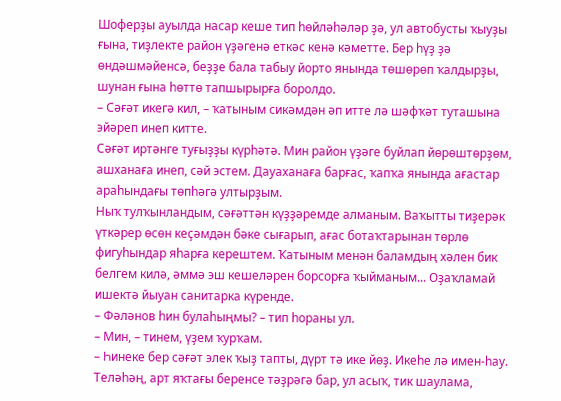Шоферҙы ауылда насар кеше тип һөйләһәләр ҙә, ул автобусты ҡыуҙы ғына, тиҙлекте район үҙәгенә еткәс кенә кәметте. Бер һүҙ ҙә өндәшмәйенсә, беҙҙе бала табыу йорто янында төшөрөп ҡалдырҙы, шунан ғына һөттө тапшырырға боролдо.
– Сәғәт икегә кил, – ҡатыным сикәмдән әп итте лә шәфҡәт туташына эйәреп инеп китте.
Сәғәт иртәнге туғыҙҙы күрһәтә. Мин район үҙәге буйлап йөрөштөрҙөм, ашханаға инеп, сәй эстем. Дауаханаға барғас, ҡапҡа янында ағастар араһындағы төпһәгә ултырҙым.
Ныҡ тулҡынландым, сәғәттән күҙҙәремде алманым. Ваҡытты тиҙерәк үткәрер өсөн кеҫәмдән бәке сығарып, ағас ботаҡтарынан төрлө фигуһындар яһарға керештем. Ҡатыным менән баламдың хәлен бик белгем килә, әммә эш кешеләрен борсорға ҡыйманым... Оҙаҡламай ишектә йыуан санитарка күренде.
– Фәләнов һин булаһыңмы? – тип һораны ул.
– Мин, – тинем, үҙем ҡурҡам.
– Һинеке бер сәғәт элек ҡыҙ тапты, дүрт тә ике йөҙ. Икеһе лә имен-һау. Теләһәң, арт яҡтағы беренсе тәҙрәгә бар, ул асыҡ, тик шаулама,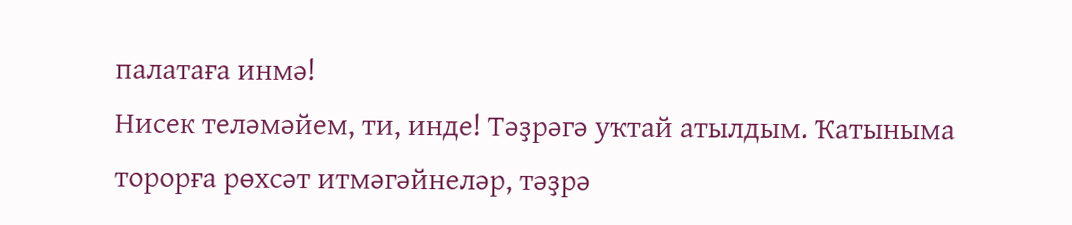палатаға инмә!
Нисек теләмәйем, ти, инде! Тәҙрәгә уҡтай атылдым. Ҡатыныма торорға рөхсәт итмәгәйнеләр, тәҙрә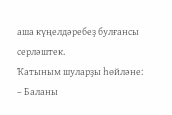аша күңелдәребеҙ булғансы серләштек.
Ҡатыным шуларҙы һөйләне:
– Баланы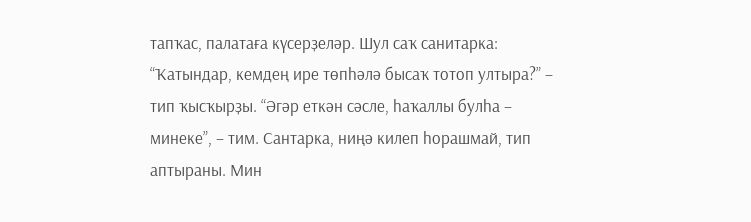тапҡас, палатаға күсерҙеләр. Шул саҡ санитарка: “Ҡатындар, кемдең ире төпһәлә бысаҡ тотоп ултыра?” – тип ҡысҡырҙы. “Әгәр еткән сәсле, һаҡаллы булһа – минеке”, – тим. Сантарка, ниңә килеп һорашмай, тип аптыраны. Мин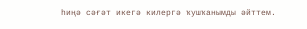һиңә сәғәт икегә килергә ҡушҡанымды әйттем.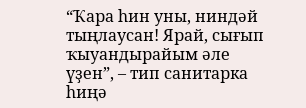“Ҡара һин уны, ниндәй тыңлаусан! Ярай, сығып ҡыуандырайым әле үҙен”, – тип санитарка һиңә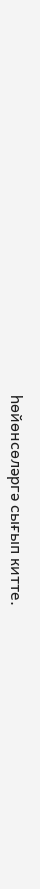һөйөнсөләргә сығып китте.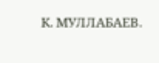К. МУЛЛАБАЕВ.